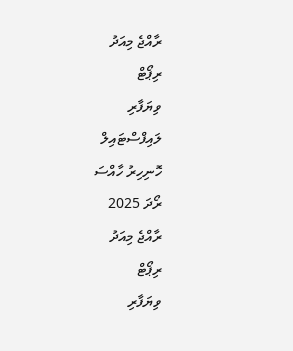ރާއްޖެ މިއަދު
ރިޕޯޓް
ވިޔަފާރި
ލައިފްސްޓައިލް
ހޮނިހިރު ހާއްސަ
ރޯދަ 2025
ރާއްޖެ މިއަދު
ރިޕޯޓް
ވިޔަފާރި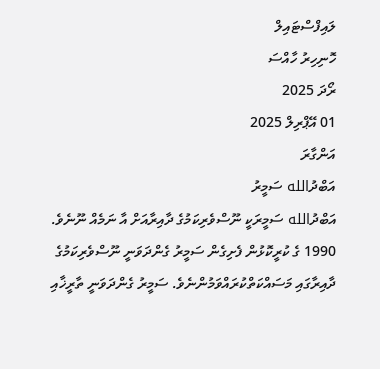ލައިފްސްޓައިލް
ހޮނިހިރު ހާއްސަ
ރޯދަ 2025
01 އޭޕްރިލް 2025
އަންގާރަ
އަބްދުالله ސަމީރު
އަބްދުالله ސަމީރަކީ ނޫސްވެރިކަމުގެ ދާއިރާއަށް އާ ނަމެއް ނޫނެވެ. 1990 ގެ ކުރީކޮޅުން ފެށިގެން ސަމީރު ގެންދަވަނީ ނޫސްވެރިކަމުގެ ދާއިރާގައި މަސައްކަތްކުރައްވަމުންނެވެ. ސަމީރު ގެންދަވަނީ ތާރީޚާއި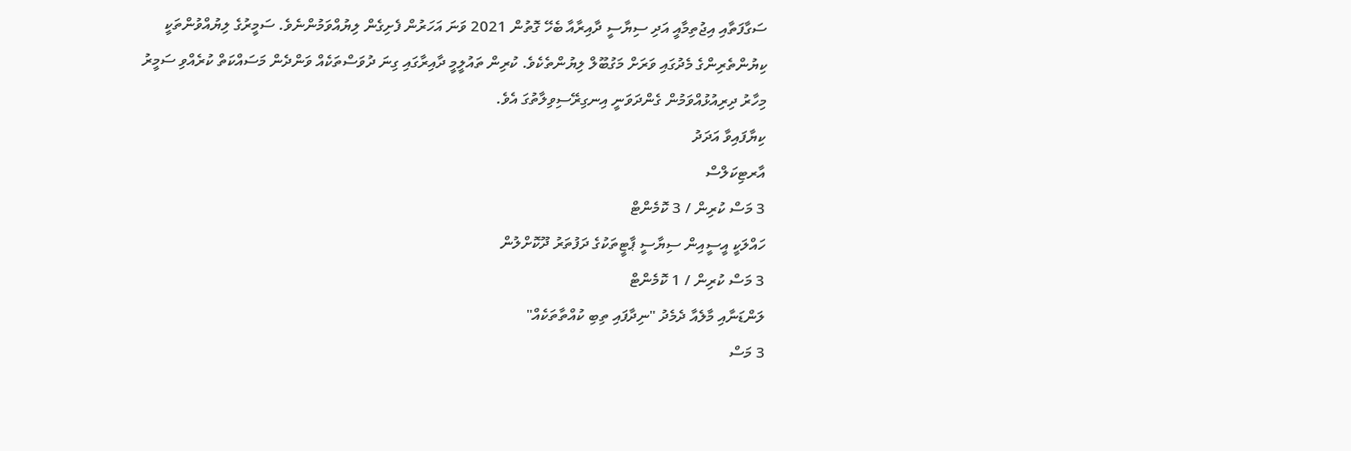ސަގާފަތާއި އިޖުތިމާއީ އަދި ސިޔާސީ ދާއިރާއާ ބެހޭ ގޮތުން 2021 ވަނަ އަހަރުން ފެށިގެން ލިޔުއްވަމުންނެވެ. ސަމީރުގެ ލިޔުއްވުންތަކީ ކިޔުންތެރިންގެ މެދުގައި ވަރަށް މަގުބޫލް ލިޔުންތެކެވެ. ކުރިން ތައުލީމީ ދާއިރާގައި ގިނަ ދުވަސްތަކެއް ވަންދެން މަސައްކަތް ކުރެއްވި ސަމީރު މިހާރު ދިރިއުޅުއްވަމުން ގެންދަވަނީ އިނގިރޭސިވިލާތުގަ އެވެ.
ކިޔާފައިވާ އަދަދު
އާރޓިކަލްސް
3 މަސް ކުރިން / 3 ކޮމެންޓް
ހައްލަކީ އީސީއިން ސިޔާސީ ޕާޓީތަކުގެ ދަފުތަރު ދޫކޮށްލުން
3 މަސް ކުރިން / 1 ކޮމެންޓް
ލަންޑަނާއި މާލެއާ ދެމެދު "ނިދާފައި ތިބި ކުއްތާތަކެއް"
3 މަސް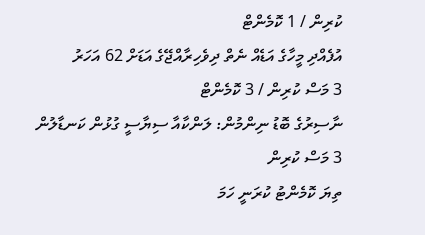ކުރިން / 1 ކޮމެންޓް
އުފެއްދި މީހާގެ އަޑެއް ނެތް ދިވެހިރާއްޖޭގެ އަޑަށް 62 އަހަރު
3 މަސް ކުރިން / 3 ކޮމެންޓް
ނާސިރުގެ ބޮޑު ނިންމުން: ލަންކާއާ ސިޔާސީ ގުޅުން ކަނޑާލުން
3 މަސް ކުރިން
ތިޔަ ކޮމެންޓު ކުރަނީ ހަމަ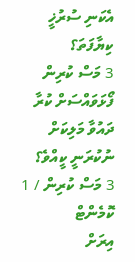އެކަނި ސުރުޚީ ކިޔާފަތަ؟
3 މަސް ކުރިން
ފޯޅަވައްސަށް ކުރާ ދައުވާ މަލިކަށް ނުކުރަނީ ކީއްވެ؟
3 މަސް ކުރިން / 1 ކޮމެންޓް
އިރަށް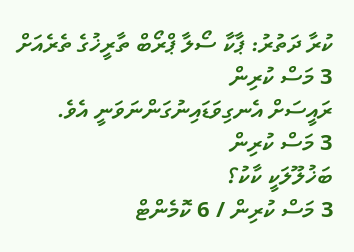ކުރާ ދަތުރު: ޕާކާ ސޯލާ ޕްރޯބް ތާރީޚުގެ ތެރެއަށް
3 މަސް ކުރިން
ރައީސަށް އެނގިވަޑައިނުގަންނަވަނީ އެވެ.
3 މަސް ކުރިން
ބަޚުލޫލަކީ ކާކު؟
3 މަސް ކުރިން / 6 ކޮމެންޓް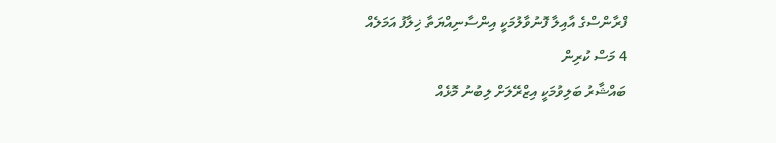ފްރާންސްގެ އާއިލާ ފޮނުވާލުމަކީ އިންސާނިއްޔަތާ ޚިލާފު އަމަލެއް
4 މަސް ކުރިން
ބައްޝާރު ބަލިވުމަކީ އިޒްރޭލަށް ލިބުނު މޮޅެއް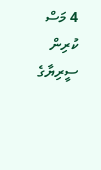4 މަސް ކުރިން
ސީރިޔާގެ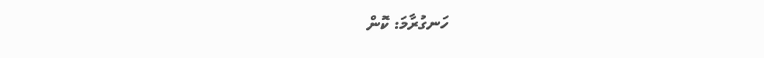ހަނގުރާމަ: ކޮން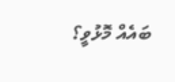ބައެއް މޮޅުވީ؟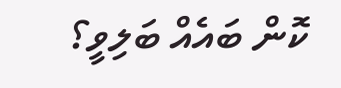ކޮން ބައެއް ބަލިވީ؟